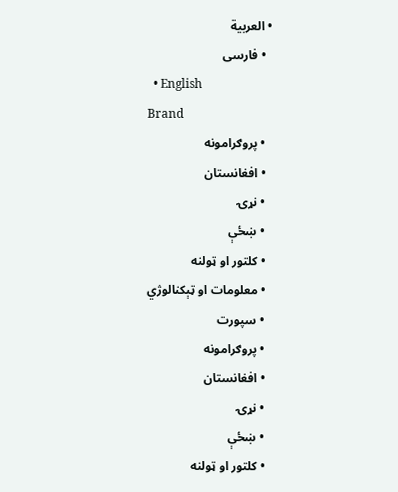• العربية
  • فارسی
  • English
Brand
  • پروګرامونه
  • افغانستان
  • نړۍ
  • ښځې
  • کلتور او ټولنه
  • معلومات او ټېکنالوژي
  • سپورت
  • پروګرامونه
  • افغانستان
  • نړۍ
  • ښځې
  • کلتور او ټولنه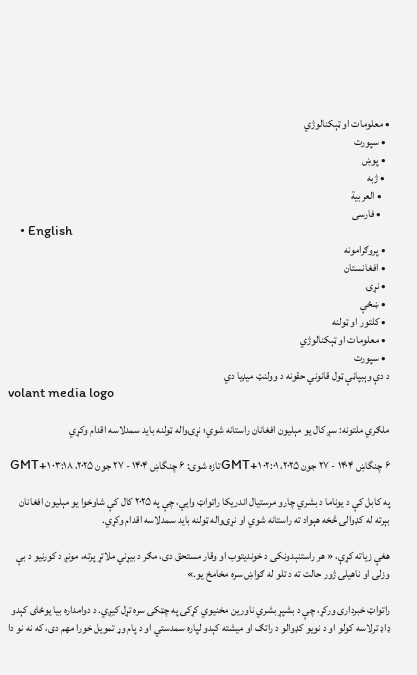• معلومات او ټېکنالوژي
  • سپورت
  • پوښ
  • ژبه
    • العربية
    • فارسی
    • English
  • پروګرامونه
  • افغانستان
  • نړۍ
  • ښځې
  • کلتور او ټولنه
  • معلومات او ټېکنالوژي
  • سپورت
د دې وېبپاڼې ټول قانوني حقونه د وولنټ میډیا دي
volant media logo

ملګري ملتونه: سږ کال یو مېلیون افغانان راستانه شوي؛ نړۍواله ټولنه باید سمدلاسه اقدام وکړي

۶ چنگاښ ۱۴۰۴ - ۲۷ جون ۲۰۲۵، ۰۲:۰۱ GMT+۱تازه شوی: ۶ چنگاښ ۱۴۰۴ - ۲۷ جون ۲۰۲۵، ۰۳:۱۸ GMT+۱

په کابل کې د یوناما د بشري چارو مرستیال اندریکا راتواټ وایي، چې په ۲۰۲۵ کال کې شاوخوا یو مېلیون افغانان بېرته له کډوالۍ څخه هېواد ته راستانه شوي او نړۍواله ټولنه باید سمدلاسه اقدام وکړي.

هغې زیاته کړې، « هر راستنېدونکی د خوندیتوب او وقار مستحق دی، مګر د بیړني ملاتړ پرته، مونږ د کورنیو د بې وزلۍ او ناهیلۍ ژور حالت ته د تلو له ګواښ سره مخامخ یو.»

راتواټ خبرداری ورکړ، چې د بشپړ بشري ناورین مخنیوي کړکۍ په چټکۍ سره تړل کیږي. د دوامداره بیا یوځای کېدو ډاډ ترلاسه کولو او د نویو کډوالو د راتګ او میشته کېدو لپاره سمدستي او د پام وړ تمویل خورا مهم دی، که نه نو دا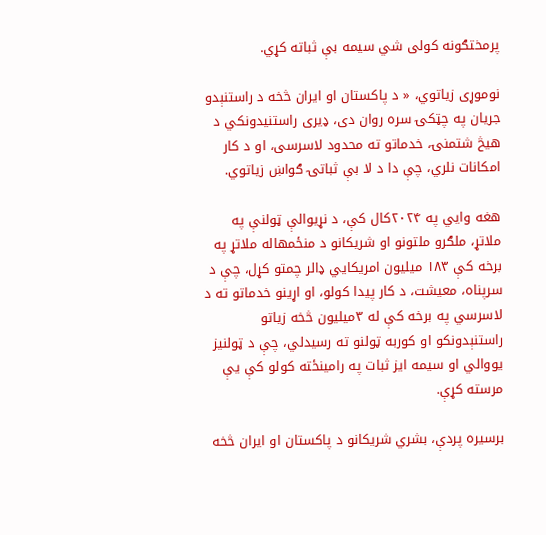پرمختګونه کولی شي سیمه بې ثباته کړي.

نوموړی زیاتوي، « د پاکستان او ایران څخه د راستنېدو جریان په چټکۍ سره روان دی، ډیری راستنیدونکي د هیڅ شتمنۍ، خدماتو ته محدود لاسرسی، او د کار امکانات نلري، چې دا د لا بې ثباتۍ ګواښ زیاتوي.

هغه وایي په ۲۰۲۴کال کې، د نړیوالې ټولنې په ملاتړ، ملګرو ملتونو او شریکانو د منځمهاله ملاتړ په برخه کې ۱۸۳ میلیون امریکایي ډالر چمتو کړل، چې د سرپناه، معیشت، د کار پیدا کولو، او اړینو خدماتو ته د لاسرسي په برخه کې له ۳میلیون څخه زیاتو راستنېدونکو او کوربه ټولنو ته رسیدلي، چې د ټولنیز یووالي او سیمه ایز ثبات په رامینځته کولو کې یې مرسته کړې.

برسیره پردې، بشري شریکانو د پاکستان او ایران څخه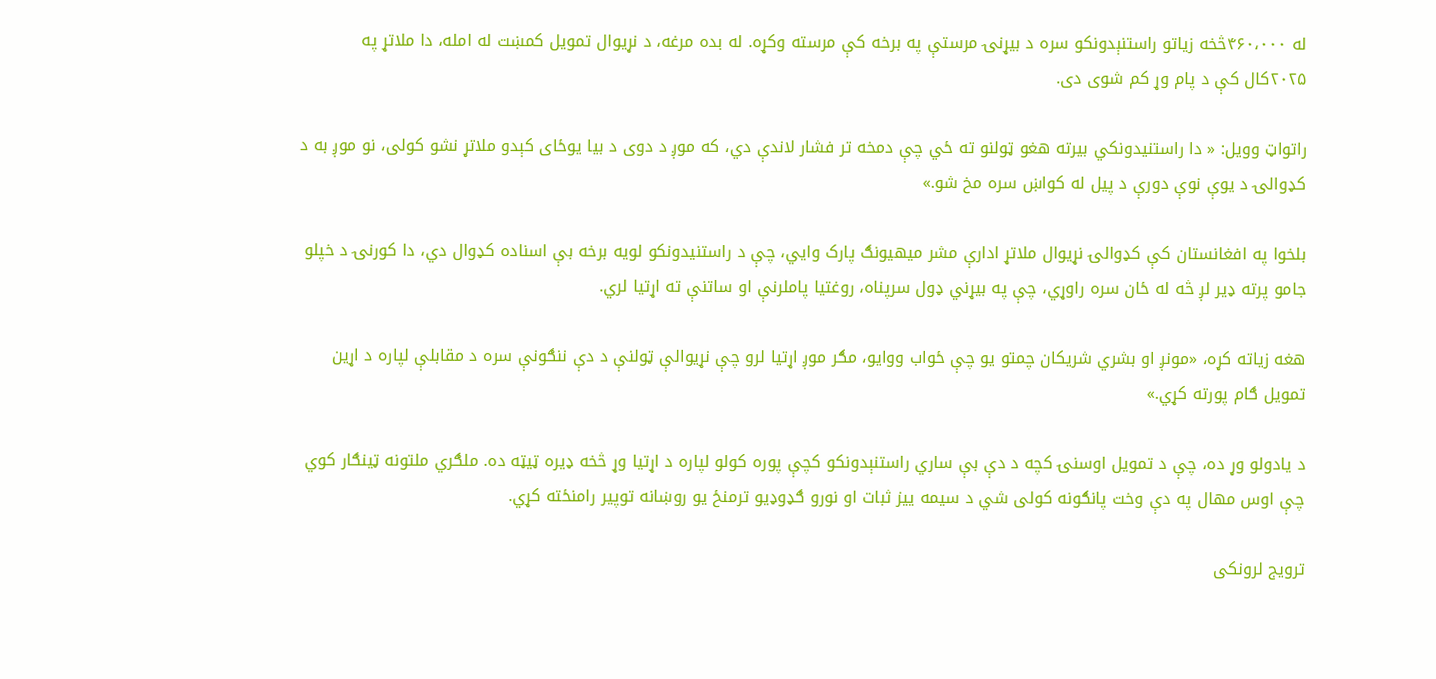له ۴۶۰،۰۰۰څخه زیاتو راستنېدونکو سره د بیړنۍ مرستې په برخه کې مرسته وکړه. له بده مرغه، د نړیوال تمویل کمښت له امله، دا ملاتړ په ۲۰۲۵کال کې د پام وړ کم شوی دی.

راتواټ وویل: « دا راستنیدونکي بیرته هغو ټولنو ته ځي چې دمخه تر فشار لاندې دي، که موږ د دوی د بیا یوځای کېدو ملاتړ نشو کولی، نو موږ به د کډوالۍ د یوې نوې دورې د پیل له کواښ سره مخ شو.»

بلخوا په افغانستان کې کډوالۍ نړیوال ملاتړ ادارې مشر میهیونګ پارک وایي، چې د راستنیدونکو لویه برخه بې اسناده کډوال دي، دا کورنۍ د خپلو جامو پرته ډیر لږ څه له ځان سره راوړي، چې په بیړني ډول سرپناه، روغتیا پاملرنې او ساتنې ته اړتیا لري.

هغه زیاته کړه، «مونږ او بشري شریکان چمتو یو چې ځواب ووایو، مګر موږ اړتیا لرو چې نړیوالې ټولنې د دې ننګونې سره د مقابلې لپاره د اړین تمویل ګام پورته کړي.»

د یادولو وړ ده، چې د تمویل اوسنۍ کچه د دې بې ساري راستنېدونکو کچې پوره کولو لپاره د اړتیا وړ څخه ډیره ټیټه ده. ملګري ملتونه ټینګار کوي چې اوس مهال په دې وخت پانګونه کولی شي د سیمه ییز ثبات او نورو ګډوډیو ترمنځ یو روښانه توپیر رامنځته کړي.

ترویج لرونکی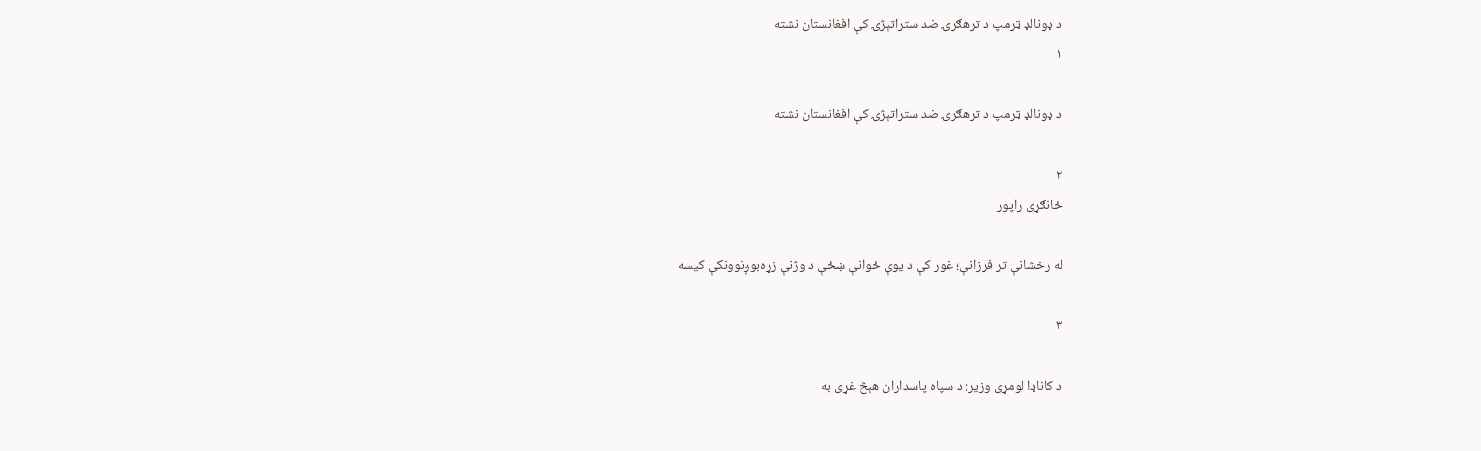د ډونالډ ټرمپ د ترهګرۍ ضد ستراتېژۍ کې افغانستان نشته
۱

د ډونالډ ټرمپ د ترهګرۍ ضد ستراتېژۍ کې افغانستان نشته

۲
ځانګړی راپور

له رخشانې تر فرزانې؛ غور کې د یوې ځوانې ښځې د وژنې زړه‌بوږنوونکې کیسه

۳

د کاناډا لومړی وزیر: د سپاه پاسداران هېڅ غړی به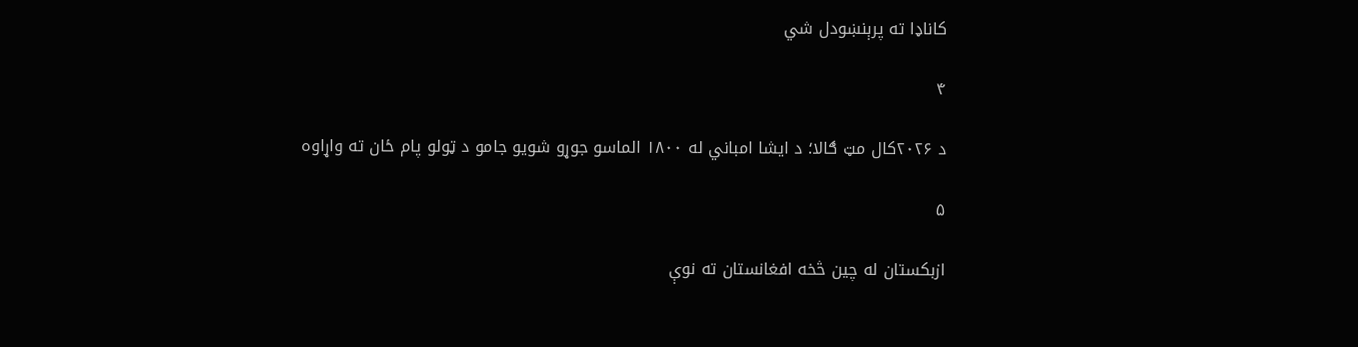کاناډا ته پرېنښودل شي

۴

د ۲۰۲۶کال مټ ګالا؛ د ایشا امباني له ۱۸۰۰ الماسو جوړو شويو جامو د ټولو پام ځان ته واړاوه

۵

ازبکستان له چین څخه افغانستان ته نوې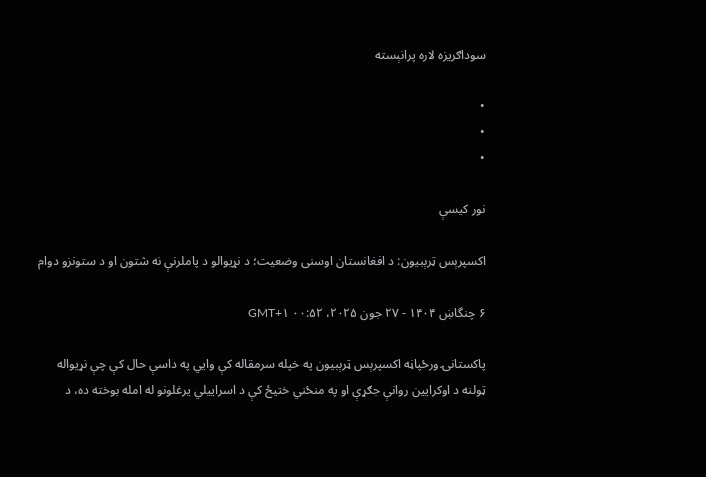سوداګریزه لاره پرانېسته

•
•
•

نور کیسې

اکسپرېس ټرېبیون: د افغانستان اوسنی وضعیت؛ د نړیوالو د پاملرنې نه‌ شتون او د ستونزو دوام

۶ چنگاښ ۱۴۰۴ - ۲۷ جون ۲۰۲۵، ۰۰:۵۲ GMT+۱

پاکستانۍ ورځپاڼه اکسپرېس ټرېبیون په خپله سرمقاله کې وایي په داسې حال کې چې نړیواله ټولنه د اوکرایین روانې جګړې او په منځني ختیځ کې د اسراییلي یرغلونو له امله بوخته ده، د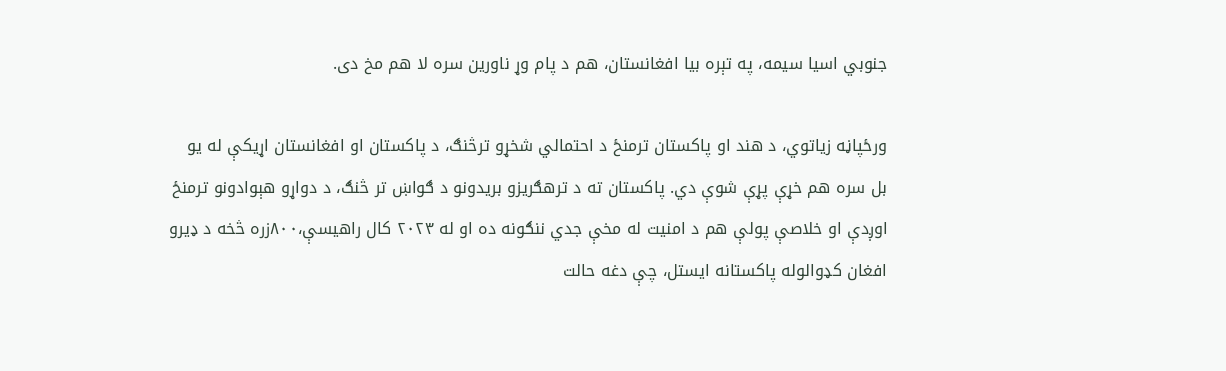جنوبي اسیا سیمه، په تېره بیا افغانستان، هم د پام وړ ناورین سره لا هم مخ دی.

ورځپاڼه زیاتوي، د هند او پاکستان ترمنځ د احتمالي شخړو ترڅنګ، د پاکستان او افغانستان اړیکې له یو بل سره هم خړې پړې شوې دي. پاکستان ته د ترهګریزو بریدونو د ګواښ تر څنګ، د دواړو هېوادونو ترمنځ اوږدې او خلاصې پولې هم د امنیت له مخې جدي ننګونه ده او له ۲۰۲۳ کال راهیسې،۸۰۰زره څخه د ډیرو افغان کډوالوله پاکستانه ایستل، چې دغه حالت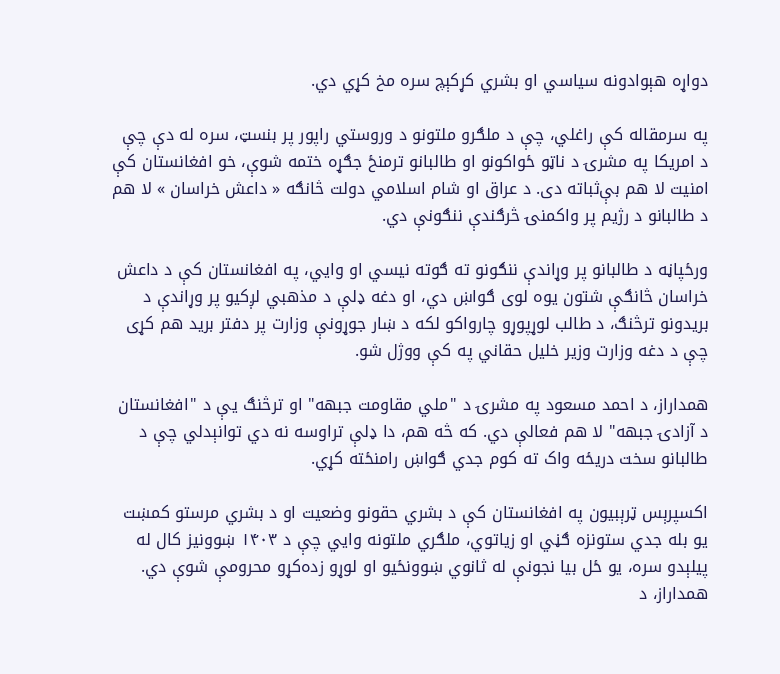دواړه هېوادونه سیاسي او بشري کړکېچ سره مخ کړي دي.

په سرمقاله کې راغلي، چې د ملګرو ملتونو د وروستي راپور پر بنسټ، سره له دې چې د امریکا په مشرۍ د ناټو ځواکونو او طالبانو ترمنځ جګړه ختمه شوې، خو افغانستان کې امنیت لا هم بې‌ثباته دی. د عراق او شام اسلامي دولت څانګه « داعش خراسان » لا هم د طالبانو د رژیم پر واکمنۍ څرګندې ننګونې دي.

ورځپاڼه د طالبانو پر وړاندې ننګونو ته ګوته نیسي او وایي، په افغانستان کې د داعش خراسان څانګې شتون یوه لوی ګواښ دي، او دغه ډلې د مذهبي لږکیو پر وړاندې د بریدونو ترڅنګ، د طالب لوړپوړو چارواکو لکه د ښار جوړونې وزارت پر دفتر برید هم کړی چې د دغه وزارت وزیر خلیل حقاني په کې ووژل شو.

همداراز، د احمد مسعود په مشرۍ د "ملي مقاومت جبهه" او ترڅنګ یې د "افغانستان د آزادۍ جبهه" لا هم فعالې دي. که څه هم، دا ډلې تراوسه نه دي توانېدلي چې د طالبانو سخت دريځه واک ته کوم جدي ګواښ رامنځته کړي.

اکسپرېس ټرېبیون په افغانستان کې د بشري حقونو وضعیت او د بشري مرستو کمښت یو بله جدي ستونزه ګڼي او زیاتوي، ملګري ملتونه وايي چې د ۱۴۰۳ ښوونیز کال له پیلېدو سره، یو ځل بیا نجونې له ثانوي ښوونځیو او لوړو زده‌کړو محرومې شوې دي. همداراز، د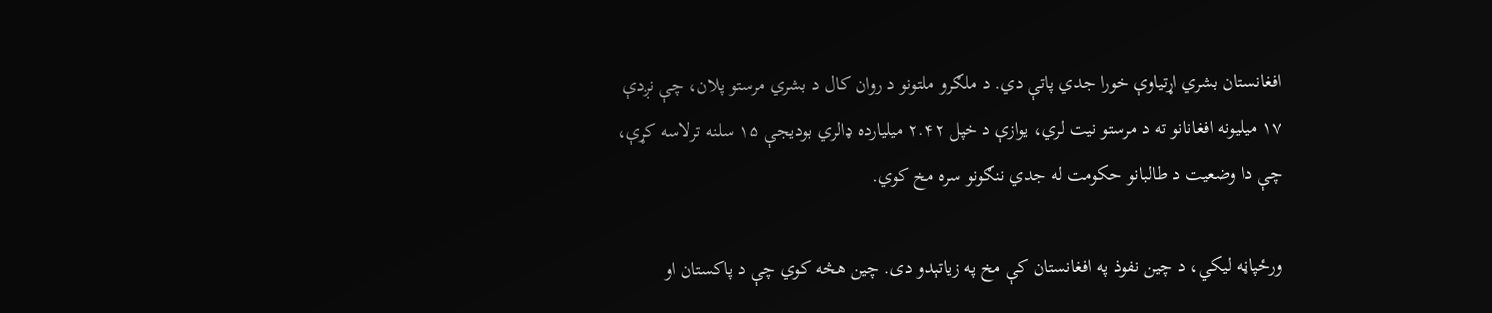افغانستان بشري اړتیاوې خورا جدي پاتې دي. د ملګرو ملتونو د روان کال د بشري مرستو پلان، چې نږدې ۱۷ میلیونه افغانانو ته د مرستو نیت لري، یوازې د خپل ۲.۴۲ میلیارده ډالري بودیجې ۱۵ سلنه ترلاسه کړې، چې دا وضعیت د طالبانو حکومت له جدي ننګونو سره مخ کوي.

ورځپاڼه لیکي، د چین نفوذ په افغانستان کې مخ په زیاتېدو دی. چین هڅه کوي چې د پاکستان او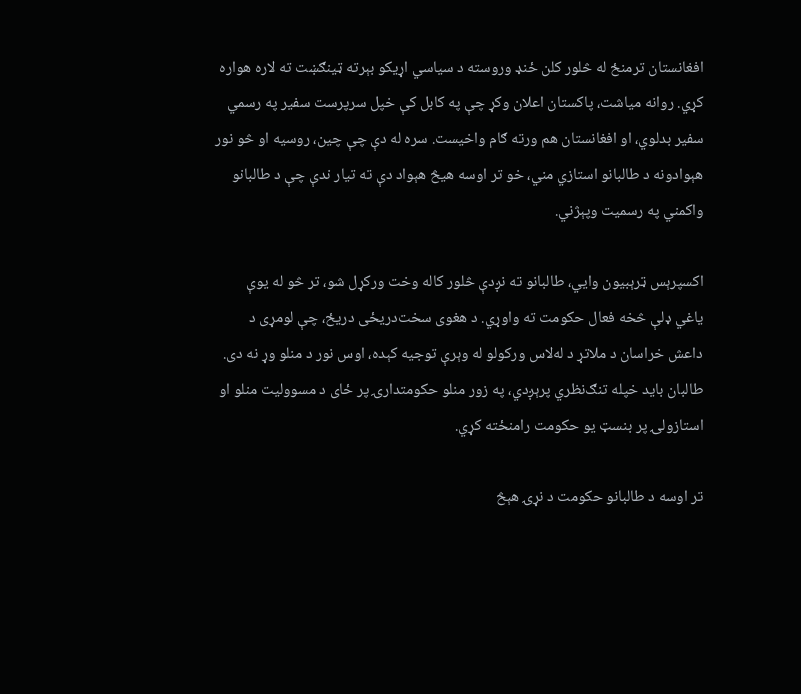افغانستان ترمنځ له څلور کلن ځنډ وروسته د سیاسي اړیکو بېرته ټینګښت ته لاره هواره کړي. روانه میاشت، پاکستان اعلان وکړ چې په کابل کې خپل سرپرست سفیر په رسمي سفیر بدلوي، او افغانستان هم ورته ګام واخیست. سره له دې چې چین، روسیه او څو نور هېوادونه د طالبانو استازي مني، خو تر اوسه هیڅ هېواد دې ته تیار ندې چې د طالبانو واکمني په رسمیت وپېژني.

اکسپرېس ټرېبیون وایي، طالبانو ته نږدې څلور کاله وخت ورکړل شو، تر څو له یوې یاغي ډلې څخه فعال حکومت ته واوړي. د هغوی سخت‌دریځی دریځ، چې لومړی د داعش خراسان د ملاتړ د له‌لاس ورکولو له وېرې توجیه کېده، اوس نور د منلو وړ نه دی. طالبان باید خپله تنګ‌نظري پرېږدي، په زور منلو حکومتدارۍ پر ځای د مسوولیت‌ منلو او استازولۍ پر بنسټ یو حکومت رامنځته کړي.

تر اوسه د طالبانو حکومت د نړۍ هېڅ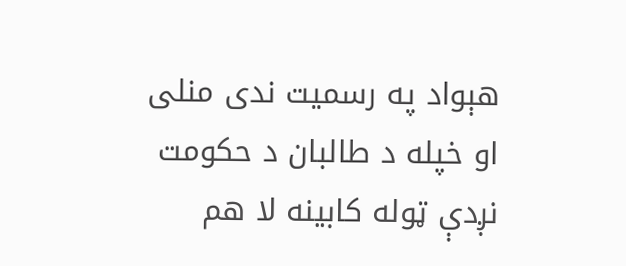هېواد په رسمیت ندی منلی او خپله د طالبان د حکومت نږدې ټوله کابینه لا هم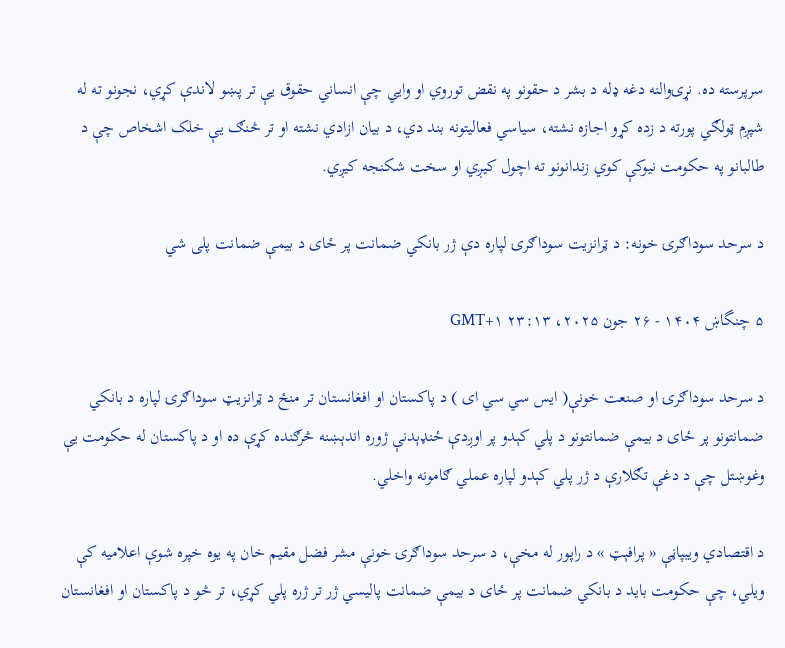سرپرسته ده. نړۍوالنه دغه ډله د بشر د حقونو په نقض توروي او وایي چې انساني حقوق یې تر پښو لاندې کړي، نجونو ته له شپږم ټولګي پورته د زده کړو اجازه نشته، سیاسي فعالیتونه بند دي، د بیان ازادي نشته او تر څنګ یې خلک اشخاص چې د طالبانو په حکومت نیوکې کوي زندانونو ته اچول کیږي او سخت شکنجه کیږي.

د سرحد سوداګرۍ خونه: د ټرانزیت سوداګرۍ لپاره دې ژر بانکي ضمانت پر ځای د بیمې ضمانت پلی شي

۵ چنگاښ ۱۴۰۴ - ۲۶ جون ۲۰۲۵، ۲۳:۱۳ GMT+۱

د سرحد سوداګرۍ او صنعت خونې( ایس سي سي ای ) د پاکستان او افغانستان تر منځ د ټرانزیټ سوداګرۍ لپاره د بانکي ضمانتونو پر ځای د بیمې ضمانتونو د پلي کېدو پر اوږدې ځنډېدنې ژوره اندېښنه څرګنده کړې ده او د پاکستان له حکومت یې وغوښتل چې د دغې تګلارې د ژر پلي کېدو لپاره عملي ګامونه واخلي.

د اقتصادي ویبپاڼې « پرافېټ » د راپور له مخې، د سرحد سوداګرۍ خونې مشر فضل مقیم خان په یوه خپره شوې اعلامیه کې ویلي، چې حکومت باید د بانکي ضمانت پر ځای د بیمې ضمانت پالیسي ژر تر ژره پلي کړي، تر څو د پاکستان او افغانستان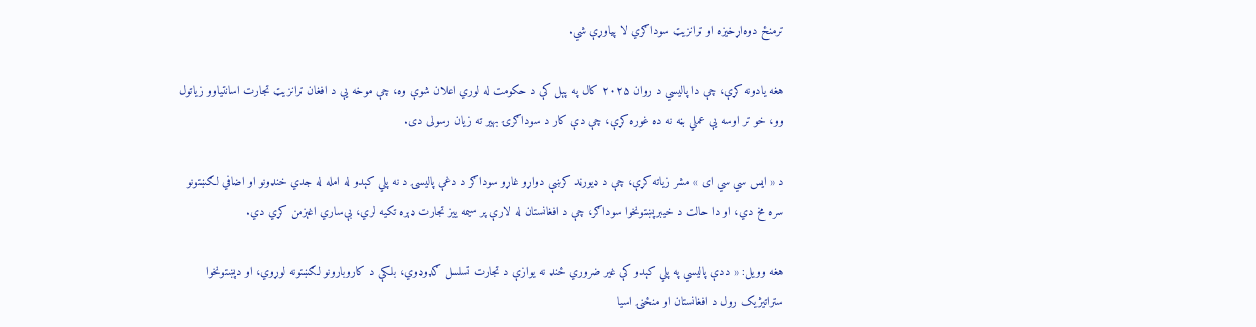ترمنځ دوه‌اړخیزه او ټرانزیټ سوداګري لا پیاوړې شي.

هغه یادونه کړې، چې دا پالیسي د روان ۲۰۲۵ کال په پېل کې د حکومت له لوري اعلان شوې وه، چې موخه یې د افغان ټرانزیټ تجارت اسانتیاوو زیاتول وو، خو تر اوسه یې عملي بڼه نه ده غوره کړې، چې دې کار د سوداګرۍ بهیر ته زیان رسولی دی.

د « ایس سي سي ای » مشر زیاته کړې، چې د ډیورڼد کرښې دواړو غاړو سوداګر د دغې پالیسۍ د نه پلي کېدو له امله له جدي خنډونو او اضافي لګښتونو سره مخ دي، او دا حالت د خیبرپښتونخوا سوداګر، چې د افغانستان له لارې پر سیمه ییز تجارت ډېره تکیه لري، بې‌ساري اغېزمن کړي دي.

هغه وویل: « ددې پالیسي په پلي کېدو کې غیر ضروري ځنډ نه یوازې د تجارت تسلسل ګډوډوي، بلکې د کاروبارونو لګښتونه لوړوي، او دپښتونخوا ستراتیژیک رول د افغانستان او منځنۍ اسیا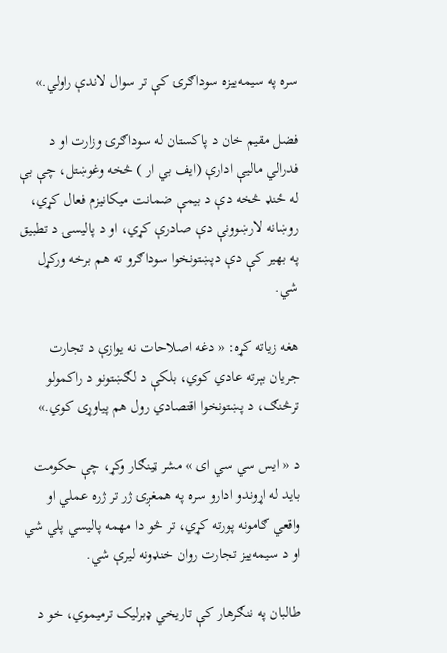سره په سیمه‌ییزه سوداګرۍ کې تر سوال لاندې راولي.»

فضل مقیم خان د پاکستان له سوداګرۍ وزارت او د فدرالي مالیې ادارې (ایف بي ار ) څخه وغوښتل، چې بې له ځنډ څخه دې د بیمې ضمانت میکانیزم فعال کړي، روښانه لارښوونې دې صادرې کړي، او د پالیسۍ د تطبیق په بهیر کې دې دپښتونخوا سوداګرو ته هم برخه ورکړل شي.

هغه زیاته کړه: « دغه اصلاحات نه یوازې د تجارت جریان بېرته عادي کوي، بلکې د لګښتونو د راکمولو ترڅنګ، د پښتونخوا اقتصادي رول هم پیاوړی کوي.»

د « ایس سي سي ای » مشر ټینګار وکړ، چې حکومت باید له اړوندو ادارو سره په همغږۍ ژر تر ژره عملي او واقعي ګامونه پورته کړي، تر څو دا مهمه پالیسي پلي شي او د سیمه‌ییز تجارت روان خنډونه لیرې شي.

طالبان په ننګرهار کې تاریخي ډبرلیک ترمیموي، خو د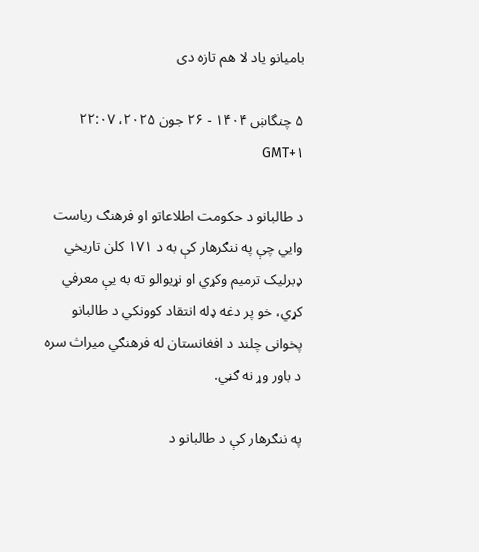بامیانو یاد لا هم تازه دی

۵ چنگاښ ۱۴۰۴ - ۲۶ جون ۲۰۲۵، ۲۲:۰۷ GMT+۱

د طالبانو د حکومت اطلاعاتو او فرهنګ ریاست وایي چې په ننګرهار کې به د ۱۷۱ کلن تاریخي ډبرلیک ترمیم وکړي او نړیوالو ته به یې معرفي کړي، خو پر دغه ډله انتقاد کوونکي د طالبانو پخوانی چلند د افغانستان له فرهنګي میراث سره د باور وړ نه ګڼي.

په ننګرهار کې د طالبانو د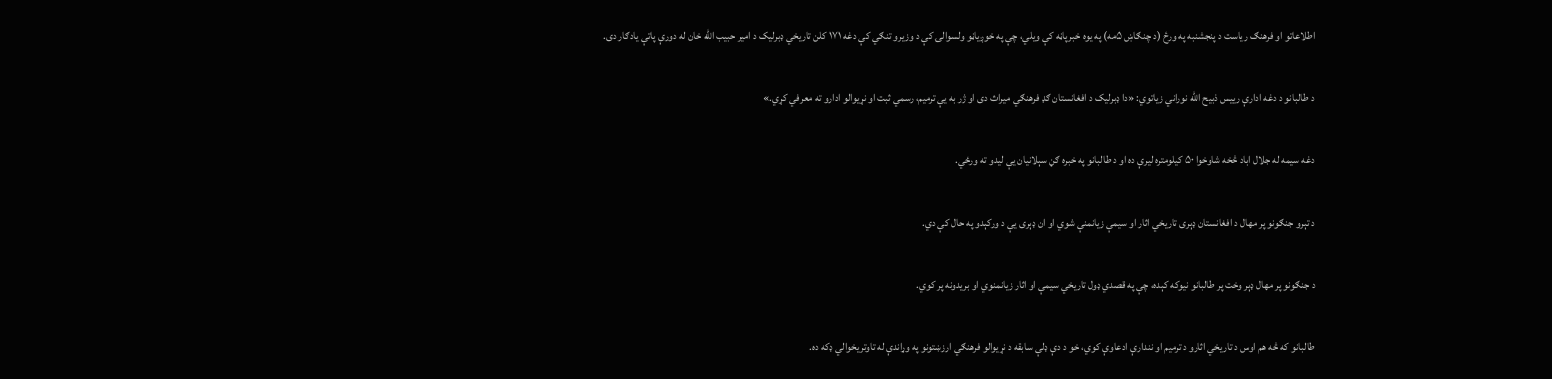اطلاعاتو او فرهنګ ریاست د پنجشنبه په ورځ (د چنګاښ ۵مه) په یوه خبرپاڼه کې ویلي، چې په خوږياڼو ولسوالۍ کې د وزیرو تنګي کې دغه ۱۷۱ کلن تاريخي ډبرلیک د امیر حبیب الله خان له دورې پاتې یادګار دی.

د طالبانو د دغه ادارې رییس ذبیح الله نوراني زياتوي: «دا ډبرلیک د افغانستان ګډ فرهنګي میراث دی او ژر به یې ترمیم، رسمي ثبت او نړیوالو ادارو ته معرفي کړي.»

دغه سیمه له جلال اباد څخه شاوخوا ۵۰ کیلومتره ليرې ده او د طالبانو په خبره ګڼ سېلانیان یې لیدو ته ورځي.

د تېرو جنګونو پر مهال د افغانستان ډېری تاريخي اثار او سيمې زيانمنې شوي او ان ډېری یې د ورکېدو په حال کې دي.

د جنګونو پر مهال ډېر وخت پر طالبانو نیوکه کېده، چې په قصدي ډول تاريخي سيمې او اثار زیانمنوي او بریدونه پر کوي.

طالبانو که څه هم اوس د تاریخي اثارو د ترمیم او نندارې ادعاوې کوي، خو د دې ډلې سابقه د نړیوالو فرهنګي ارزښتونو په وړاندې له تاوتریخوالي ډکه ده.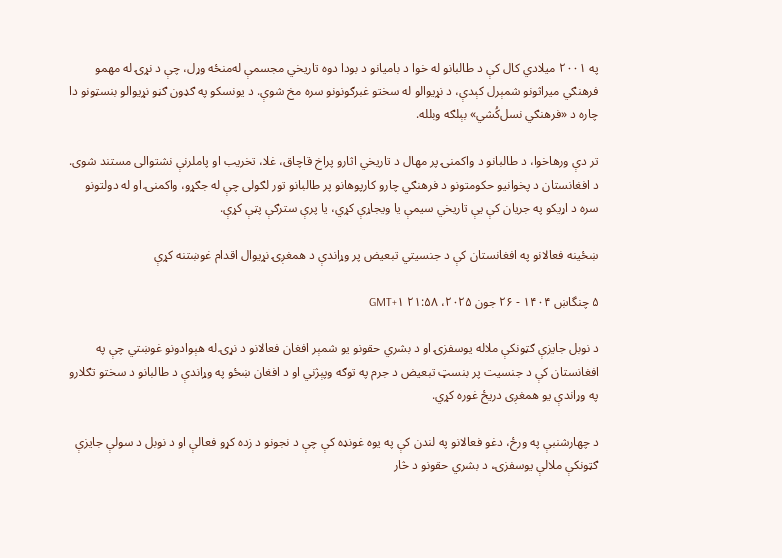په ۲۰۰۱ میلادي کال کې د طالبانو له خوا د بامیانو د بودا دوه تاریخي مجسمې له‌منځه وړل، چې د نړۍ له مهمو فرهنګي میراثونو شمېرل کېدې، د نړیوالو له سختو غبرګونونو سره مخ شوې. د یونسکو په ګډون ګڼو نړیوالو بنسټونو دا چاره د «فرهنګي نسل‌کُشي» بېلګه وبلله.

تر دې ورهاخوا، د طالبانو د واکمنۍ پر مهال د تاریخي اثارو پراخ قاچاق، غلا، تخریب او پاملرنې نشتوالی مستند شوی. د افغانستان د پخوانیو حکومتونو د فرهنګي چارو کارپوهانو پر طالبانو تور لګولی چې له جګړو، واکمنۍ او له دولتونو سره د اړیکو په جریان کې یې تاریخي سیمې یا ویجاړې کړي، یا پرې سترګې پټې کړې.

ښځینه فعالانو په افغانستان کې د جنسیتي تبعیض پر وړاندې د همغږۍ نړیوال اقدام غوښتنه کړې

۵ چنگاښ ۱۴۰۴ - ۲۶ جون ۲۰۲۵، ۲۱:۵۸ GMT+۱

د نوبل جایزې ګټونکې ملاله یوسفزۍ او د بشري حقونو یو شمېر افغان فعالانو د نړۍ له هېوادونو غوښتي چې په افغانستان کې د جنسیت پر بنسټ تبعیض د جرم په توګه وپېژني او د افغان ښځو په وړاندې د طالبانو د سختو تګلارو په وړاندې یو همغږی دریځ غوره کړي.

د چهارشنبې په ورځ، دغو فعالانو په لندن کې په یوه غونډه کې چې د نجونو د زده کړو فعالې او د نوبل د سولې جایزې ګټونکې ملالې یوسفزۍ، د بشري حقونو د څار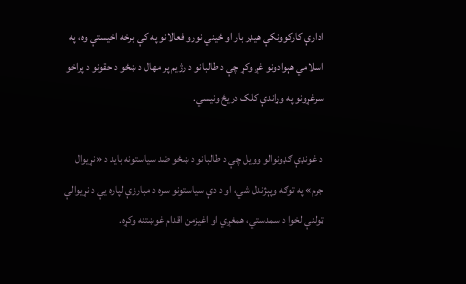ادارې کارکوونکې هیډر بار او ځیني نورو فعالانو په کې برخه اخیستې وه، په اسلامي هېوادونو غږ وکړ چې د طالبانو د رژیم پر مهال د ښځو د حقونو د پراخو سرغړونو په وړاندې کلک دریځ ونیسي.

د غونډې ګډونوالو وویل چې د طالبانو د ښځو ضد سیاستونه باید د «نړیوال جرم» په توګه وپېژندل شي، او د دې سیاستونو سره د مبارزې لپاره یې د نړیوالې ټولنې لخوا د سمدستي، همغږي او اغیزمن اقدام غوښتنه وکړه.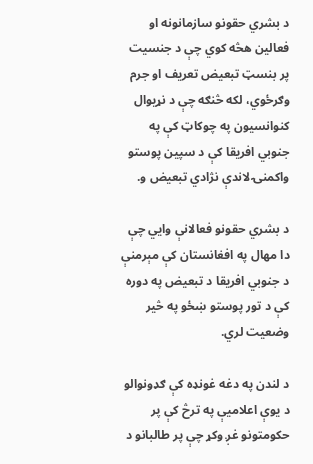د بشري حقونو سازمانونه او فعالین هڅه کوي چې د جنسیت پر بنسټ تبعیض تعریف او جرم وګرځوي، لکه څنګه چې د نړیوال کنوانسیون په چوکاټ کې په جنوبي افریقا کې د سپین پوستو واکمنۍ لاندې نژادي تبعیض و.

د بشري حقونو فعالانې وايي چې دا مهال په افغانستان کې مېرمنې د جنوبي افریقا د تبعیض په دوره کې د تور پوستو ښځو په څیر وضعیت لري.

د لندن په دغه غونډه کې ګډونوالو د یوې اعلامیې په ترڅ کې پر حکومتونو غږ وکړ چې پر طالبانو د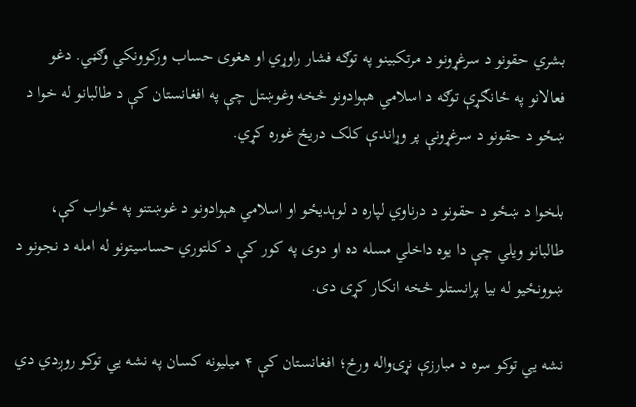بشري حقونو د سرغړونو د مرتکبینو په توګه فشار راوړي او هغوی حساب ورکوونکي وګڼي. دغو فعالانو په ځانګړې توګه د اسلامي هېوادونو څخه وغوښتل چې په افغانستان کې د طالبانو له خوا د ښځو د حقونو د سرغړونې پر وړاندې کلک دریځ غوره کړي.

بلخوا د ښځو د حقونو د درناوي لپاره د لوېدیځو او اسلامي هېوادونو د غوښتنو په ځواب کې، طالبانو ویلي چې دا یوه داخلي مسله ده او دوی په کور کې د کلتوري حساسیتونو له امله د نجونو د ښوونځیو له بیا پرانستلو څخه انکار کړی دی.

نشه یي توکو سره د مبارزې نړۍواله ورځ؛ افغانستان کې ۴ میلیونه کسان په نشه یي توکو روږدي دي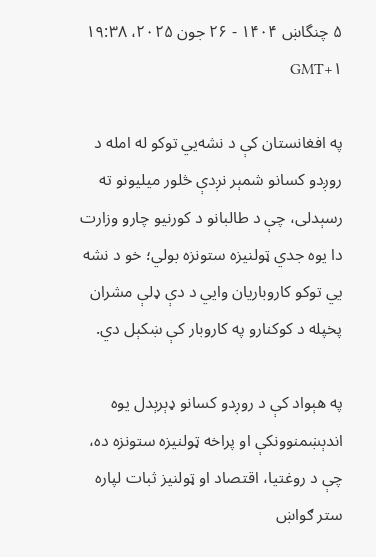۵ چنگاښ ۱۴۰۴ - ۲۶ جون ۲۰۲۵، ۱۹:۳۸ GMT+۱

په افغانستان کې د نشه‌يي توکو له امله د روږدو کسانو شمېر نږدې څلور میلیونو ته رسېدلی، چې د طالبانو د کورنیو چارو وزارت دا یوه جدي ټولنیزه ستونزه بولي؛ خو د نشه یي توکو کاروباریان وایي د دې ډلې مشران پخپله د کوکنارو په کاروبار کې ښکېل دي.

په هېواد کې د روږدو کسانو ډېرېدل یوه اندېښمنوونکې او پراخه ټولنیزه ستونزه ده، چې د روغتیا، اقتصاد او ټولنیز ثبات لپاره ستر ګواښ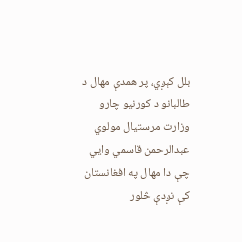بلل کېږي، پر همدې مهال د طالبانو د کورنیو چارو وزارت مرستیال مولوي عبدالرحمن قاسمي وایي چې دا مهال په افغانستان کې نږدې څلور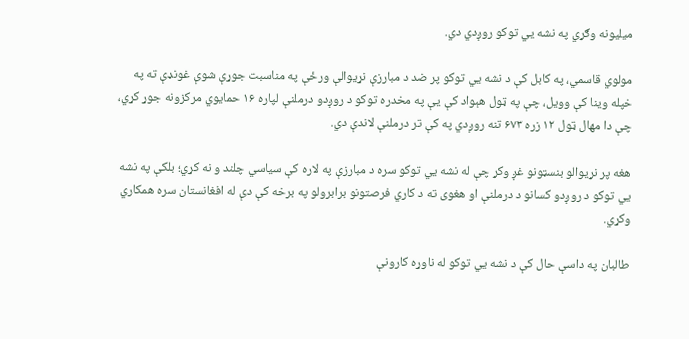میلیونه وګړي په نشه یي توکو روږدي دي.

مولوي قاسمي، په کابل کې د نشه یي توکو پر ضد د مبارزې نړیوالې ورځې په مناسبت جوړې شوې غونډې ته په خپله وینا کې وویل، چې په ټول هېواد کې یې په مخدره توکو د روږدو درملنې لپاره ۱۶ حمایوي مرکزونه جوړ کړي، چې دا مهال ټول ۱۲ زره ۶۷۳ تنه روږدي په کې تر درملنې لاندې دي.

هغه پر نړیوالو بنسټونو غږ وکړ چې له نشه يي توکو سره د مبارزې په لاره کې سیاسي چلند و نه کړي؛ بلکې په نشه يي توکو د روږدو کسانو د درملنې او هغوی ته د کاري فرصتونو برابرولو په برخه کې دې له افغانستان سره همکاري وکړي.

طالبان په داسې حال کې د نشه یي توکو له ناوړه کارونې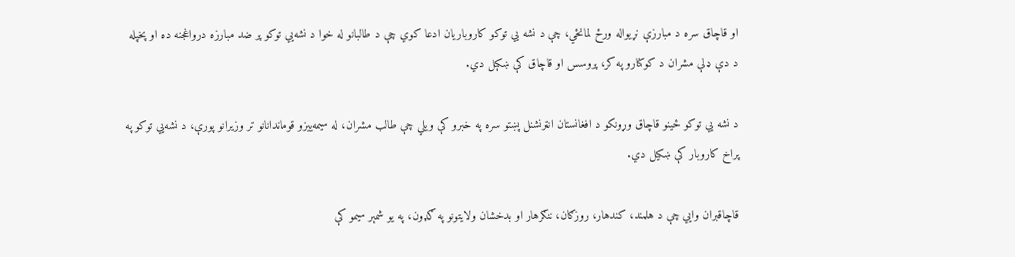او قاچاق سره د مبارزې نړیواله ورځ لمانځي، چې د نشه یي توکو کاروباریان ادعا کوي چې د طالبانو له خوا د نشه‌يي توکو پر ضد مبارزه درواغجنه ده او پخپله د دې ډلې مشران د کوکنارو په کر، پروسس او قاچاق کې ښکېل دي.

د نشه یي توکو ځینو قاچاق وړونکو د افغانستان انټرنشنل پښتو سره په خبرو کې ویلي چې طالب مشران، له سیمه‌يیزو قوماندانانو تر وزیرانو پورې، د نشه‌يي توکو په پراخ کاروبار کې ښکیل دي.

قاچاقبران وايي چې د هلمند، کندهار، روزګان، ننګرهار او بدخشان ولایتونو په ګډون، په یو شمېر سیمو کې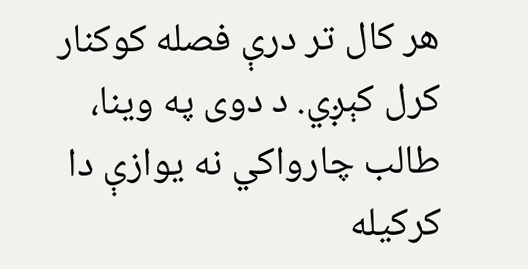هر کال تر درې فصله کوکنار کرل کېږي. د دوی په وینا، طالب چارواکي نه یوازې دا کرکیله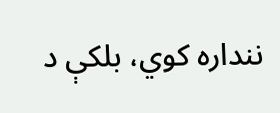ننداره کوي، بلکې د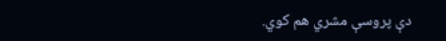دې پروسې مشري هم کوي.